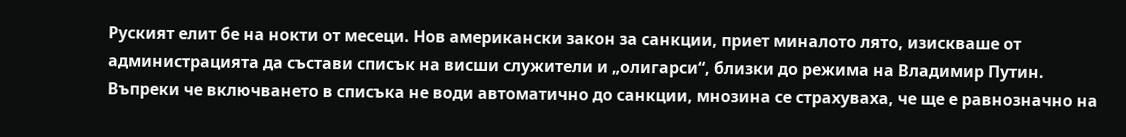Руският елит бе на нокти от месеци. Нов американски закон за санкции, приет миналото лято, изискваше от администрацията да състави списък на висши служители и „олигарси“, близки до режима на Владимир Путин. Въпреки че включването в списъка не води автоматично до санкции, мнозина се страхуваха, че ще е равнозначно на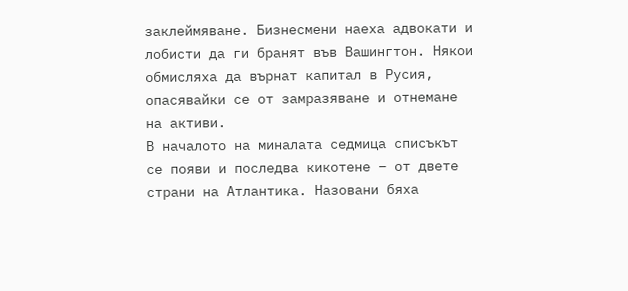заклеймяване. Бизнесмени наеха адвокати и лобисти да ги бранят във Вашингтон. Някои обмисляха да върнат капитал в Русия, опасявайки се от замразяване и отнемане на активи.
В началото на миналата седмица списъкът се появи и последва кикотене – от двете страни на Атлантика. Назовани бяха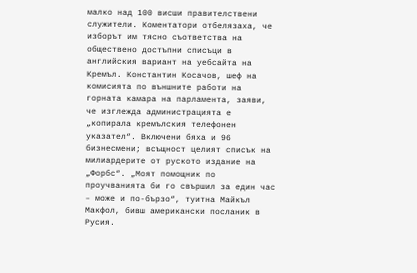малко над 100 висши правителствени служители. Коментатори отбелязаха, че изборът им тясно съответства на обществено достъпни списъци в английския вариант на уебсайта на Кремъл. Константин Косачов, шеф на комисията по външните работи на горната камара на парламента, заяви, че изглежда администрацията е „копирала кремълския телефонен указател“. Включени бяха и 96 бизнесмени; всъщност целият списък на милиардерите от руското издание на „Форбс“. „Моят помощник по проучванията би го свършил за един час – може и по-бързо“, туитна Майкъл Макфол, бивш американски посланик в Русия.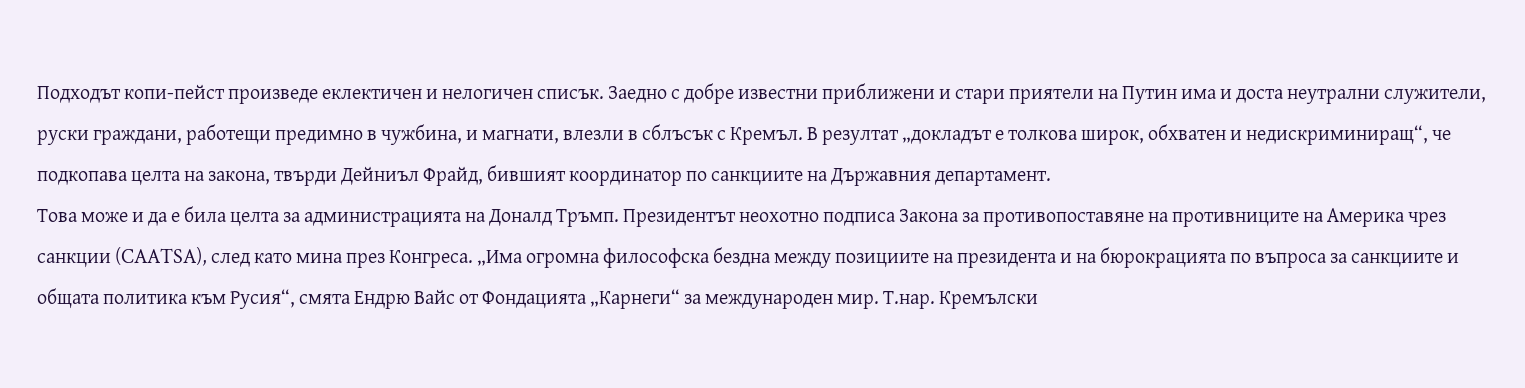Подходът копи-пейст произведе еклектичен и нелогичен списък. Заедно с добре известни приближени и стари приятели на Путин има и доста неутрални служители, руски граждани, работещи предимно в чужбина, и магнати, влезли в сблъсък с Кремъл. В резултат „докладът е толкова широк, обхватен и недискриминиращ“, че подкопава целта на закона, твърди Дейниъл Фрайд, бившият координатор по санкциите на Държавния департамент.
Това може и да е била целта за администрацията на Доналд Тръмп. Президентът неохотно подписа Закона за противопоставяне на противниците на Америка чрез санкции (CAATSA), след като мина през Конгреса. „Има огромна философска бездна между позициите на президента и на бюрокрацията по въпроса за санкциите и общата политика към Русия“, смята Ендрю Вайс от Фондацията „Карнеги“ за международен мир. Т.нар. Кремълски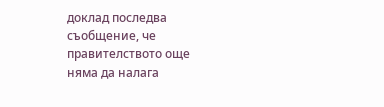доклад последва съобщение, че правителството още няма да налага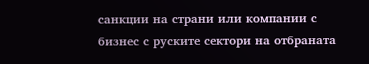санкции на страни или компании с бизнес с руските сектори на отбраната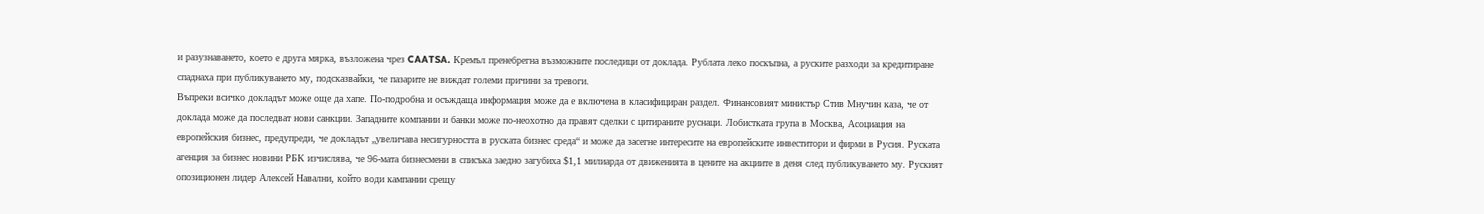и разузнаването, което е друга мярка, възложена чрез CAATSA. Кремъл пренебрегна възможните последици от доклада. Рублата леко поскъпна, а руските разходи за кредитиране спаднаха при публикуването му, подсказвайки, че пазарите не виждат големи причини за тревоги.
Въпреки всичко докладът може още да хапе. По-подробна и осъждаща информация може да е включена в класифициран раздел. Финансовият министър Стив Мнучин каза, че от доклада може да последват нови санкции. Западните компании и банки може по-неохотно да правят сделки с цитираните руснаци. Лобистката група в Москва, Асоциация на европейския бизнес, предупреди, че докладът „увеличава несигурността в руската бизнес среда“ и може да засегне интересите на европейските инвеститори и фирми в Русия. Руската агенция за бизнес новини РБК изчислява, че 96-мата бизнесмени в списъка заедно загубиха $1,1 милиарда от движенията в цените на акциите в деня след публикуването му. Руският опозиционен лидер Алексей Навални, който води кампании срещу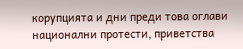корупцията и дни преди това оглави национални протести, приветства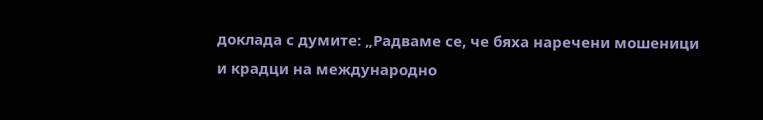доклада с думите: „Радваме се, че бяха наречени мошеници и крадци на международно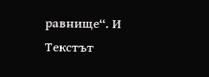равнище“. И
Текстът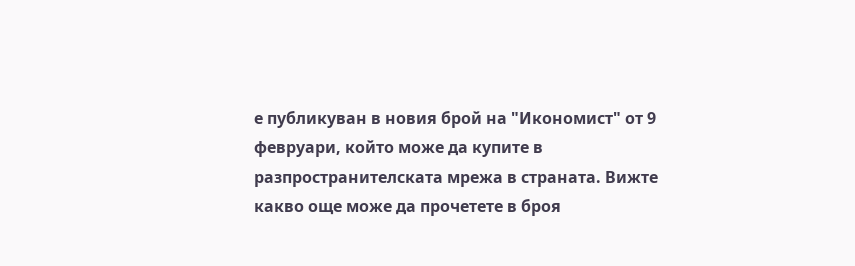е публикуван в новия брой на "Икономист" от 9 февруари, който може да купите в разпространителската мрежа в страната. Вижте какво още може да прочетете в броя